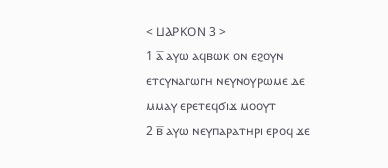< ⳘⲀⲢⲔⲞⲚ 3 >
1 ⲁ̅ ⲁⲩⲱ ⲁϥⲃⲱⲕ ⲟⲛ ⲉϩⲟⲩⲛ ⲉⲧⲥⲩⲛⲁⲅⲱⲅⲏ ⲛⲉⲩⲛⲟⲩⲣⲱⲙⲉ ⲇⲉ ⲙⲙⲁⲩ ⲉⲣⲉⲧⲉϥϭⲓϫ ⲙⲟⲟⲩⲧ
2 ⲃ̅ ⲁⲩⲱ ⲛⲉⲩⲡⲁⲣⲁⲧⲏⲣⲓ ⲉⲣⲟϥ ϫⲉ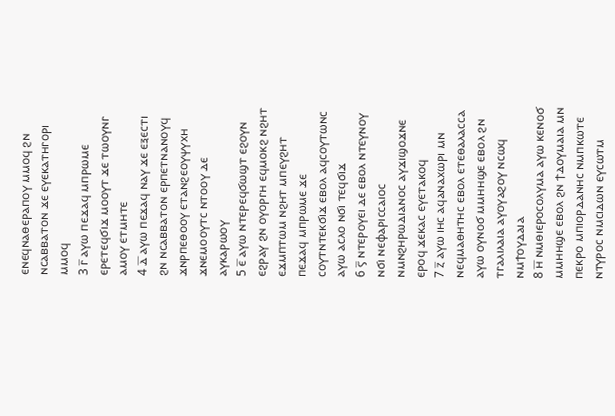ⲉⲛⲉϥⲛⲁⲑⲉⲣⲁⲡⲟⲩ ⲙⲙⲟϥ ϩⲛ ⲛⲥⲁⲃⲃⲁⲧⲟⲛ ϫⲉ ⲉⲩⲉⲕⲁⲧⲏⲅⲟⲣⲓ ⲙⲙⲟϥ
3 ⲅ̅ ⲁⲩⲱ ⲡⲉϫⲁϥ ⲙⲡⲣⲱⲙⲉ ⲉⲣⲉⲧⲉϥϭⲓϫ ⲙⲟⲟⲩⲧ ϫⲉ ⲧⲱⲟⲩⲛⲅ ⲁⲙⲟⲩ ⲉⲧⲙⲏⲧⲉ
4 ⲇ̅ ⲁⲩⲱ ⲡⲉϫⲁϥ ⲛⲁⲩ ϫⲉ ⲉⲝⲉⲥⲧⲓ ϩⲛ ⲛⲥⲁⲃⲃⲁⲧⲟⲛ ⲉⲣⲡⲉⲧⲛⲁⲛⲟⲩϥ ϫⲛⲣⲡⲉⲑⲟⲟⲩ ⲉⲧⲁⲛϩⲉⲟⲩⲯⲩⲭⲏ ϫⲛⲉⲙⲟⲟⲩⲧⲥ ⲛⲧⲟⲟⲩ ⲇⲉ ⲁⲩⲕⲁⲣⲱⲟⲩ
5 ⲉ̅ ⲁⲩⲱ ⲛⲧⲉⲣⲉϥϭⲱϣⲧ ⲉϩⲟⲩⲛ ⲉϩⲣⲁⲩ ϩⲛ ⲟⲩⲟⲣⲅⲏ ⲉϥⲙⲟⲕϩ ⲛϩⲏⲧ ⲉϫⲙⲡⲧⲱⲙ ⲛϩⲏⲧ ⲙⲡⲉⲩϩⲏⲧ ⲡⲉϫⲁϥ ⲙⲡⲣⲱⲙⲉ ϫⲉ ⲥⲟⲩⲧⲛⲧⲉⲕϭⲓϫ ⲉⲃⲟⲗ ⲁϥⲥⲟⲩⲧⲱⲛⲥ ⲁⲩⲱ ⲁⲥⲗⲟ ⲛϭⲓ ⲧⲉϥϭⲓϫ
6 ⲋ̅ ⲛⲧⲉⲣⲟⲩⲉⲓ ⲇⲉ ⲉⲃⲟⲗ ⲛⲧⲉⲩⲛⲟⲩ ⲛϭⲓ ⲛⲉⲫⲁⲣⲓⲥⲥⲁⲓⲟⲥ ⲛⲙⲛϩⲏⲣⲱⲇⲓⲁⲛⲟⲥ ⲁⲩϫⲓϣⲟϫⲛⲉ ⲉⲣⲟϥ ϫⲉⲕⲁⲥ ⲉⲩⲉⲧⲁⲕⲟϥ
7 ⲍ̅ ⲁⲩⲱ ⲓⲏⲥ ⲁϥⲁⲛⲁⲭⲱⲣⲓ ⲙⲛ ⲛⲉϥⲙⲁⲑⲏⲧⲏⲥ ⲉⲃⲟⲗ ⲉⲧⲉⲑⲁⲗⲁⲥⲥⲁ ⲁⲩⲱ ⲟⲩⲛⲟϭ ⲙⲙⲏⲏϣⲉ ⲉⲃⲟⲗ ϩⲛ ⲧⲅⲁⲗⲓⲗⲁⲓⲁ ⲁⲩⲟⲩⲁϩⲟⲩ ⲛⲥⲱϥ ⲛⲙϯⲟⲩⲇⲁⲓⲁ
8 ⲏ̅ ⲛⲙⲑⲓⲉⲣⲟⲥⲟⲗⲩⲙⲁ ⲁⲩⲱ ⲕⲉⲛⲟϭ ⲙⲙⲏⲏϣⲉ ⲉⲃⲟⲗ ϩⲛ ϯⲇⲟⲩⲙⲁⲓⲁ ⲙⲛ ⲡⲉⲕⲣⲟ ⲙⲡⲓⲟⲣⲇⲁⲛⲏⲥ ⲛⲙⲡⲕⲱⲧⲉ ⲛⲧⲩⲣⲟⲥ ⲛⲙⲥⲓⲇⲱⲛ ⲉⲩⲥⲱⲧⲙ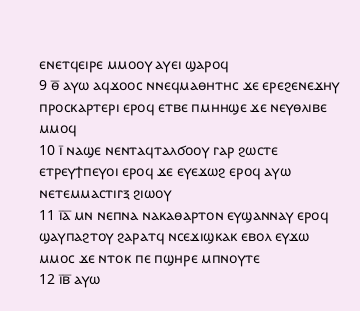ⲉⲛⲉⲧϥⲉⲓⲣⲉ ⲙⲙⲟⲟⲩ ⲁⲩⲉⲓ ϣⲁⲣⲟϥ
9 ⲑ̅ ⲁⲩⲱ ⲁϥϫⲟⲟⲥ ⲛⲛⲉϥⲙⲁⲑⲏⲧⲏⲥ ϫⲉ ⲉⲣⲉϩⲉⲛⲉϫⲏⲩ ⲡⲣⲟⲥⲕⲁⲣⲧⲉⲣⲓ ⲉⲣⲟϥ ⲉⲧⲃⲉ ⲡⲙⲏⲏϣⲉ ϫⲉ ⲛⲉⲩⲑⲗⲓⲃⲉ ⲙⲙⲟϥ
10 ⲓ̅ ⲛⲁϣⲉ ⲛⲉⲛⲧⲁϥⲧⲁⲗϭⲟⲟⲩ ⲅⲁⲣ ϩⲱⲥⲧⲉ ⲉⲧⲣⲉⲩϯⲡⲉⲩⲟⲓ ⲉⲣⲟϥ ϫⲉ ⲉⲩⲉϫⲱϩ ⲉⲣⲟϥ ⲁⲩⲱ ⲛⲉⲧⲉⲙⲙⲁⲥⲧⲓⲅⲝ ϩⲓⲱⲟⲩ
11 ⲓ̅ⲁ̅ ⲙⲛ ⲛⲉⲡⲛⲁ ⲛⲁⲕⲁⲑⲁⲣⲧⲟⲛ ⲉⲩϣⲁⲛⲛⲁⲩ ⲉⲣⲟϥ ϣⲁⲩⲡⲁϩⲧⲟⲩ ϩⲁⲣⲁⲧϥ ⲛⲥⲉϫⲓϣⲕⲁⲕ ⲉⲃⲟⲗ ⲉⲩϫⲱ ⲙⲙⲟⲥ ϫⲉ ⲛⲧⲟⲕ ⲡⲉ ⲡϣⲏⲣⲉ ⲙⲡⲛⲟⲩⲧⲉ
12 ⲓ̅ⲃ̅ ⲁⲩⲱ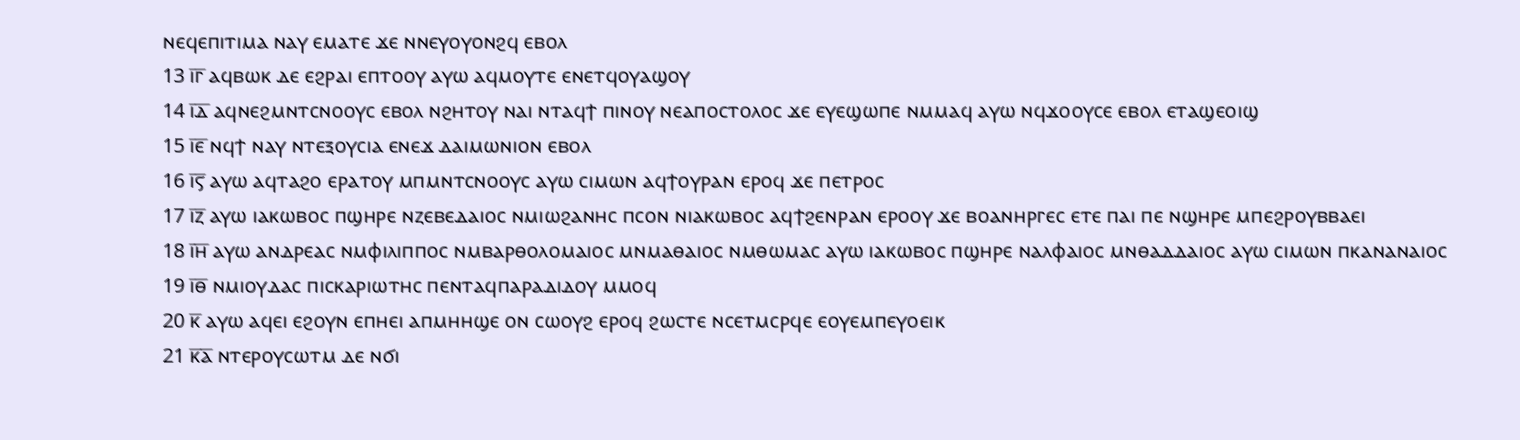ⲛⲉϥⲉⲡⲓⲧⲓⲙⲁ ⲛⲁⲩ ⲉⲙⲁⲧⲉ ϫⲉ ⲛⲛⲉⲩⲟⲩⲟⲛϩϥ ⲉⲃⲟⲗ
13 ⲓ̅ⲅ̅ ⲁϥⲃⲱⲕ ⲇⲉ ⲉϩⲣⲁⲓ ⲉⲡⲧⲟⲟⲩ ⲁⲩⲱ ⲁϥⲙⲟⲩⲧⲉ ⲉⲛⲉⲧϥⲟⲩⲁϣⲟⲩ
14 ⲓ̅ⲇ̅ ⲁϥⲛⲉϩⲙⲛⲧⲥⲛⲟⲟⲩⲥ ⲉⲃⲟⲗ ⲛϩⲏⲧⲟⲩ ⲛⲁⲓ ⲛⲧⲁϥϯ ⲡⲓⲛⲟⲩ ⲛⲉⲁⲡⲟⲥⲧⲟⲗⲟⲥ ϫⲉ ⲉⲩⲉϣⲱⲡⲉ ⲛⲙⲙⲁϥ ⲁⲩⲱ ⲛϥϫⲟⲟⲩⲥⲉ ⲉⲃⲟⲗ ⲉⲧⲁϣⲉⲟⲓϣ
15 ⲓ̅ⲉ̅ ⲛϥϯ ⲛⲁⲩ ⲛⲧⲉⲝⲟⲩⲥⲓⲁ ⲉⲛⲉϫ ⲇⲁⲓⲙⲱⲛⲓⲟⲛ ⲉⲃⲟⲗ
16 ⲓ̅ⲋ̅ ⲁⲩⲱ ⲁϥⲧⲁϩⲟ ⲉⲣⲁⲧⲟⲩ ⲙⲡⲙⲛⲧⲥⲛⲟⲟⲩⲥ ⲁⲩⲱ ⲥⲓⲙⲱⲛ ⲁϥϯⲟⲩⲣⲁⲛ ⲉⲣⲟϥ ϫⲉ ⲡⲉⲧⲣⲟⲥ
17 ⲓ̅ⲍ̅ ⲁⲩⲱ ⲓⲁⲕⲱⲃⲟⲥ ⲡϣⲏⲣⲉ ⲛⲍⲉⲃⲉⲇⲁⲓⲟⲥ ⲛⲙⲓⲱϩⲁⲛⲏⲥ ⲡⲥⲟⲛ ⲛⲓⲁⲕⲱⲃⲟⲥ ⲁϥϯϩⲉⲛⲣⲁⲛ ⲉⲣⲟⲟⲩ ϫⲉ ⲃⲟⲁⲛⲏⲣⲅⲉⲥ ⲉⲧⲉ ⲡⲁⲓ ⲡⲉ ⲛϣⲏⲣⲉ ⲙⲡⲉϩⲣⲟⲩⲃⲃⲁⲉⲓ
18 ⲓ̅ⲏ̅ ⲁⲩⲱ ⲁⲛⲇⲣⲉⲁⲥ ⲛⲙⲫⲓⲗⲓⲡⲡⲟⲥ ⲛⲙⲃⲁⲣⲑⲟⲗⲟⲙⲁⲓⲟⲥ ⲙⲛⲙⲁⲑⲁⲓⲟⲥ ⲛⲙⲑⲱⲙⲁⲥ ⲁⲩⲱ ⲓⲁⲕⲱⲃⲟⲥ ⲡϣⲏⲣⲉ ⲛⲁⲗⲫⲁⲓⲟⲥ ⲙⲛⲑⲁⲇⲇⲁⲓⲟⲥ ⲁⲩⲱ ⲥⲓⲙⲱⲛ ⲡⲕⲁⲛⲁⲛⲁⲓⲟⲥ
19 ⲓ̅ⲑ̅ ⲛⲙⲓⲟⲩⲇⲁⲥ ⲡⲓⲥⲕⲁⲣⲓⲱⲧⲏⲥ ⲡⲉⲛⲧⲁϥⲡⲁⲣⲁⲇⲓⲇⲟⲩ ⲙⲙⲟϥ
20 ⲕ̅ ⲁⲩⲱ ⲁϥⲉⲓ ⲉϩⲟⲩⲛ ⲉⲡⲏⲉⲓ ⲁⲡⲙⲏⲏϣⲉ ⲟⲛ ⲥⲱⲟⲩϩ ⲉⲣⲟϥ ϩⲱⲥⲧⲉ ⲛⲥⲉⲧⲙⲥⲣϥⲉ ⲉⲟⲩⲉⲙⲡⲉⲩⲟⲉⲓⲕ
21 ⲕ̅ⲁ̅ ⲛⲧⲉⲣⲟⲩⲥⲱⲧⲙ ⲇⲉ ⲛϭⲓ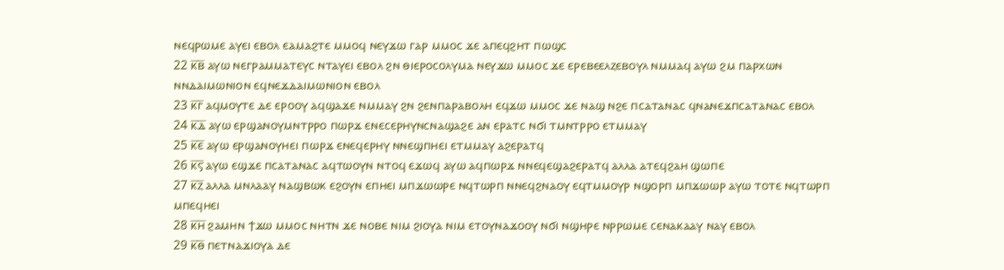ⲛⲉϥⲣⲱⲙⲉ ⲁⲩⲉⲓ ⲉⲃⲟⲗ ⲉⲁⲙⲁϩⲧⲉ ⲙⲙⲟϥ ⲛⲉⲩϫⲱ ⲅⲁⲣ ⲙⲙⲟⲥ ϫⲉ ⲁⲡⲉϥϩⲏⲧ ⲡⲱϣⲥ
22 ⲕ̅ⲃ̅ ⲁⲩⲱ ⲛⲉⲅⲣⲁⲙⲙⲁⲧⲉⲩⲥ ⲛⲧⲁⲩⲉⲓ ⲉⲃⲟⲗ ϩⲛ ⲑⲓⲉⲣⲟⲥⲟⲗⲩⲙⲁ ⲛⲉⲩϫⲱ ⲙⲙⲟⲥ ϫⲉ ⲉⲣⲉⲃⲉⲉⲗⲍⲉⲃⲟⲩⲗ ⲛⲙⲙⲁϥ ⲁⲩⲱ ϩⲙ ⲡⲁⲣⲭⲱⲛ ⲛⲛⲇⲁⲓⲙⲱⲛⲓⲟⲛ ⲉϥⲛⲉϫⲇⲁⲓⲙⲱⲛⲓⲟⲛ ⲉⲃⲟⲗ
23 ⲕ̅ⲅ̅ ⲁϥⲙⲟⲩⲧⲉ ⲇⲉ ⲉⲣⲟⲟⲩ ⲁϥϣⲁϫⲉ ⲛⲙⲙⲁⲩ ϩⲛ ϩⲉⲛⲡⲁⲣⲁⲃⲟⲗⲏ ⲉϥϫⲱ ⲙⲙⲟⲥ ϫⲉ ⲛⲁϣ ⲛϩⲉ ⲡⲥⲁⲧⲁⲛⲁⲥ ϥⲛⲁⲛⲉϫⲡⲥⲁⲧⲁⲛⲁⲥ ⲉⲃⲟⲗ
24 ⲕ̅ⲇ̅ ⲁⲩⲱ ⲉⲣϣⲁⲛⲟⲩⲙⲛⲧⲣⲣⲟ ⲡⲱⲣϫ ⲉⲛⲉⲥⲉⲣⲏⲩⲛⲥⲛⲁϣⲁϩⲉ ⲁⲛ ⲉⲣⲁⲧⲥ ⲛϭⲓ ⲧⲙⲛⲧⲣⲣⲟ ⲉⲧⲙⲙⲁⲩ
25 ⲕ̅ⲉ̅ ⲁⲩⲱ ⲉⲣϣⲁⲛⲟⲩⲏⲉⲓ ⲡⲱⲣϫ ⲉⲛⲉϥⲉⲣⲏⲩ ⲛⲛⲉϣⲡⲏⲉⲓ ⲉⲧⲙⲙⲁⲩ ⲁϩⲉⲣⲁⲧϥ
26 ⲕ̅ⲋ̅ ⲁⲩⲱ ⲉϣϫⲉ ⲡⲥⲁⲧⲁⲛⲁⲥ ⲁϥⲧⲱⲟⲩⲛ ⲛⲧⲟϥ ⲉϫⲱϥ ⲁⲩⲱ ⲁϥⲡⲱⲣϫ ⲛⲛⲉϥⲉϣⲁϩⲉⲣⲁⲧϥ ⲁⲗⲗⲁ ⲁⲧⲉϥϩⲁⲏ ϣⲱⲡⲉ
27 ⲕ̅ⲍ̅ ⲁⲗⲗⲁ ⲙⲛⲗⲁⲁⲩ ⲛⲁϣⲃⲱⲕ ⲉϩⲟⲩⲛ ⲉⲡⲏⲉⲓ ⲙⲡϫⲱⲱⲣⲉ ⲛϥⲧⲱⲣⲡ ⲛⲛⲉϥϩⲛⲁⲟⲩ ⲉϥⲧⲙⲙⲟⲩⲣ ⲛϣⲟⲣⲡ ⲙⲡϫⲱⲱⲣ ⲁⲩⲱ ⲧⲟⲧⲉ ⲛϥⲧⲱⲣⲡ ⲙⲡⲉϥⲏⲉⲓ
28 ⲕ̅ⲏ̅ ϩⲁⲙⲏⲛ ϯϫⲱ ⲙⲙⲟⲥ ⲛⲏⲧⲛ ϫⲉ ⲛⲟⲃⲉ ⲛⲓⲙ ϩⲓⲟⲩⲁ ⲛⲓⲙ ⲉⲧⲟⲩⲛⲁϫⲟⲟⲩ ⲛϭⲓ ⲛϣⲏⲣⲉ ⲛⲣⲣⲱⲙⲉ ⲥⲉⲛⲁⲕⲁⲁⲩ ⲛⲁⲩ ⲉⲃⲟⲗ
29 ⲕ̅ⲑ̅ ⲡⲉⲧⲛⲁϫⲓⲟⲩⲁ ⲇⲉ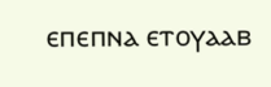ⲉⲡⲉⲡⲛⲁ ⲉⲧⲟⲩⲁⲁⲃ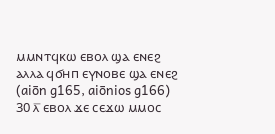ⲙⲙⲛⲧϥⲕⲱ ⲉⲃⲟⲗ ϣⲁ ⲉⲛⲉϩ ⲁⲗⲗⲁ ϥϭⲏⲡ ⲉⲩⲛⲟⲃⲉ ϣⲁ ⲉⲛⲉϩ (aiōn g165, aiōnios g166)
30 ⲗ̅ ⲉⲃⲟⲗ ϫⲉ ⲥⲉϫⲱ ⲙⲙⲟⲥ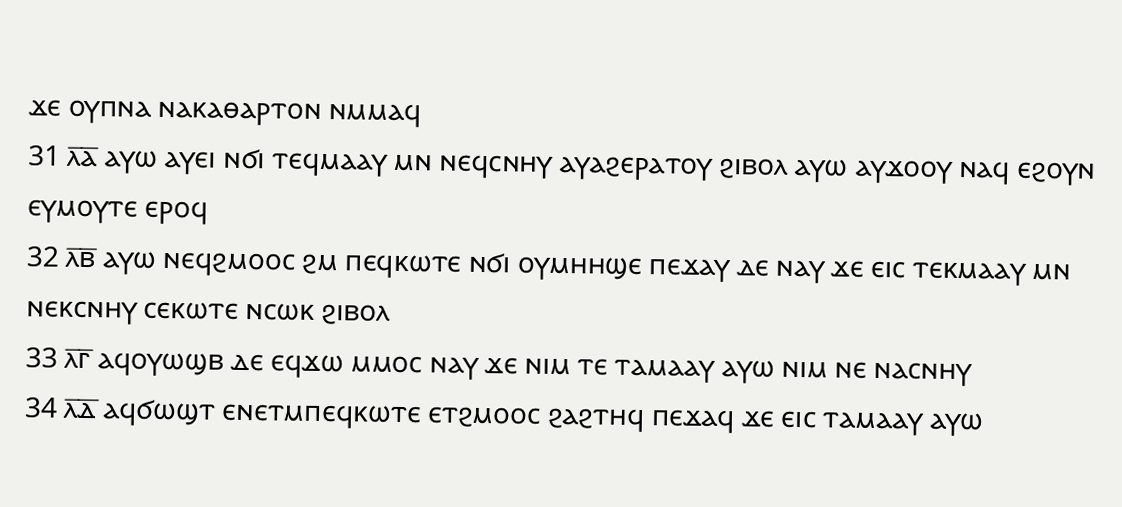ϫⲉ ⲟⲩⲡⲛⲁ ⲛⲁⲕⲁⲑⲁⲣⲧⲟⲛ ⲛⲙⲙⲁϥ
31 ⲗ̅ⲁ̅ ⲁⲩⲱ ⲁⲩⲉⲓ ⲛϭⲓ ⲧⲉϥⲙⲁⲁⲩ ⲙⲛ ⲛⲉϥⲥⲛⲏⲩ ⲁⲩⲁϩⲉⲣⲁⲧⲟⲩ ϩⲓⲃⲟⲗ ⲁⲩⲱ ⲁⲩϫⲟⲟⲩ ⲛⲁϥ ⲉϩⲟⲩⲛ ⲉⲩⲙⲟⲩⲧⲉ ⲉⲣⲟϥ
32 ⲗ̅ⲃ̅ ⲁⲩⲱ ⲛⲉϥϩⲙⲟⲟⲥ ϩⲙ ⲡⲉϥⲕⲱⲧⲉ ⲛϭⲓ ⲟⲩⲙⲏⲏϣⲉ ⲡⲉϫⲁⲩ ⲇⲉ ⲛⲁⲩ ϫⲉ ⲉⲓⲥ ⲧⲉⲕⲙⲁⲁⲩ ⲙⲛ ⲛⲉⲕⲥⲛⲏⲩ ⲥⲉⲕⲱⲧⲉ ⲛⲥⲱⲕ ϩⲓⲃⲟⲗ
33 ⲗ̅ⲅ̅ ⲁϥⲟⲩⲱϣⲃ ⲇⲉ ⲉϥϫⲱ ⲙⲙⲟⲥ ⲛⲁⲩ ϫⲉ ⲛⲓⲙ ⲧⲉ ⲧⲁⲙⲁⲁⲩ ⲁⲩⲱ ⲛⲓⲙ ⲛⲉ ⲛⲁⲥⲛⲏⲩ
34 ⲗ̅ⲇ̅ ⲁϥϭⲱϣⲧ ⲉⲛⲉⲧⲙⲡⲉϥⲕⲱⲧⲉ ⲉⲧϩⲙⲟⲟⲥ ϩⲁϩⲧⲏϥ ⲡⲉϫⲁϥ ϫⲉ ⲉⲓⲥ ⲧⲁⲙⲁⲁⲩ ⲁⲩⲱ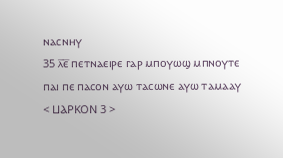ⲛⲁⲥⲛⲏⲩ
35 ⲗ̅ⲉ̅ ⲡⲉⲧⲛⲁⲉⲓⲣⲉ ⲅⲁⲣ ⲙⲡⲟⲩⲱϣ ⲙⲡⲛⲟⲩⲧⲉ ⲡⲁⲓ ⲡⲉ ⲡⲁⲥⲟⲛ ⲁⲩⲱ ⲧⲁⲥⲱⲛⲉ ⲁⲩⲱ ⲧⲁⲙⲁⲁⲩ
< ⳘⲀⲢⲔⲞⲚ 3 >